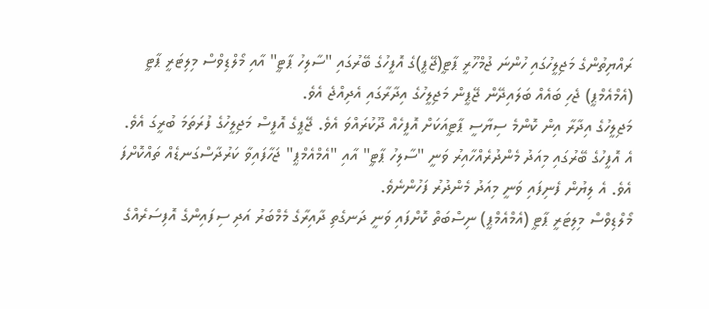ރައްޔިތުންގެ މަޖިލީހުގައި ހުންނަ ޖުމްހޫރީ ޕާޓީ(ޖޭޕީ)ގެ އޮފީހުގެ ބޭރުގައި "ސާލިހު ޕާޓީ" އާއި މޯލްޑިވްސް މިލިޓަރީ ޕާޓީ (އެމްއެމްޕީ) ޖެހި ބައެއް ބަލައިދޭން ޖޭޕީން މަޖިލީހުގެ އިދާރާގައި އެދިއްޖެ އެވެ.
މަޖިލީހުގެ އިދާރާ އިން ކޮންމެ ސިޔާސީ ޕާޓީއަކަށް އޮފީހެއް ދޫކުރައްވަ އެވެ. ޖޭޕީގެ އޮފީސް މަޖިލީހުގެ ފުރަތަމަ ބުރީގަ އެވެ. އެ އޮފީހުގެ ބޭރުގައި މިއަދު މެންދުރެއްހާއިރު ވަނީ "ސާލިހު ޕާޓީ" އާއި "އެމްއެމްޕީ" ޖަހާފައިވާ ކަރުދާސްގަނޑެއް ތައްކޮށްފަ އެވެ. އެ ލިޔުން ފެނިފައި ވަނީ މިއަދު މެންދުރު ފަހުންނެވެ.
މޯލްޑިވްސް މިލިޓަރީ ޕާޓީ (އެމްއެމްޕީ) ނިސްބަތް ކޮށްފައި ވަނީ ދަނގެތި ދާއިރާގެ މެމްބަރު އަދި ސިފައިންގެ އޮފިސަރެއްގެ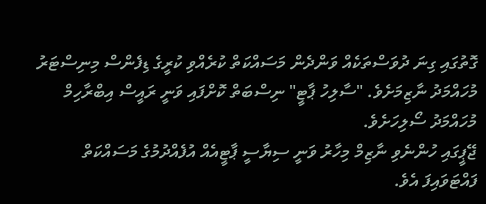ގޮތުގައި ގިނަ ދުވަސްތަކެއް ވަންދެން މަސައްކަތް ކުރެއްވި ކުރީގެ ޑިފެންސް މިނިސްޓަރު މުހައްމަދު ނާޒިމަށެވެ. "ސާލިހު ޕާޓީ" ނިސްބަތް ކޮށްފައި ވަނީ ރައީސް އިބްރާހިމް މުހައްމަދު ސޯލިހަށެވެ.
ޖޭޕީގައި ހުންނެވި ނާޒިމް މިހާރު ވަނީ ސިޔާސީ ޕާޓީއެއް އުފެއްދުމުގެ މަސައްކަތް ފައްޓަވައިފަ އެވެ.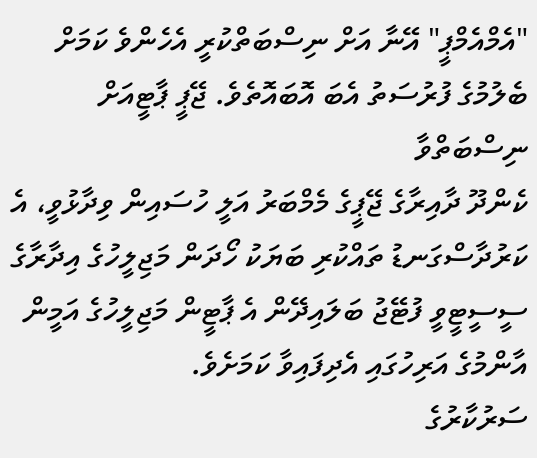"އެމްއެމްޕީ" އޭނާ އަށް ނިސްބަތްކުރީ އެހެންވެ ކަމަށް ބެލުމުގެ ފުރުސަތު އެބަ އޮބައޮތެވެ. ޖޭޕީ ޕާޓީއަށް ނިސްބަތްވާ
ކެންދޫ ދާއިރާގެ ޖޭޕީގެ މެމްބަރު އަލީ ހުސައިން ވިދާޅުވީ، އެ ކަރުދާސްގަނޑު ތައްކުރި ބަޔަކު ހޯދަން މަޖިލީހުގެ އިދާރާގެ ސީސީޓީވީ ފުޓޭޖު ބަލައިދޭން އެ ޕާޓީން މަޖިލީހުގެ އަމީން އާންމުގެ އަރިހުގައި އެދިފައިވާ ކަމަށެވެ.
ސަރުކާރުގެ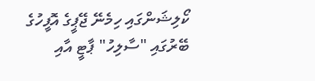ކޯލިޝަންގައި ހިމެނޭ ޖޭޕީގެ އޮފީހުގެ ބޭރުގައި "ސާލިހު" ޕާޓީ އާއި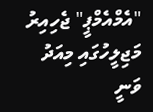"އެމްއެމްޕީ" ޖެހިއިރު މަޖިލީހުގައި މިއަދު ވަނީ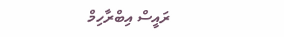ރައީސް އިބްރާހިމް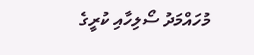މުހައްމަދު ސޯލިހާއި ކުރީގެ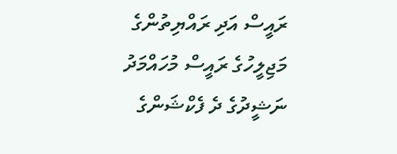ރައީސް އަދި ރައްޔިތުންގެ މަޖިލީހުގެ ރައީސް މުހައްމަދު ނަޝީދުގެ ދެ ފެކްޝަންގެ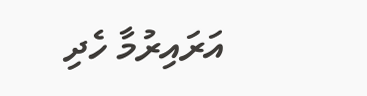އަރައިރުމާ ހެދި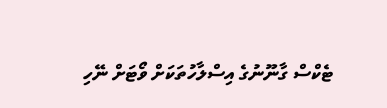ޓެކްސް ގާނޫނުގެ އިސްލާހުތަކަށް ވޯޓަށް ނޭހި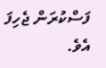ފަސްކުރަން ޖެހިފަ އެވެ.